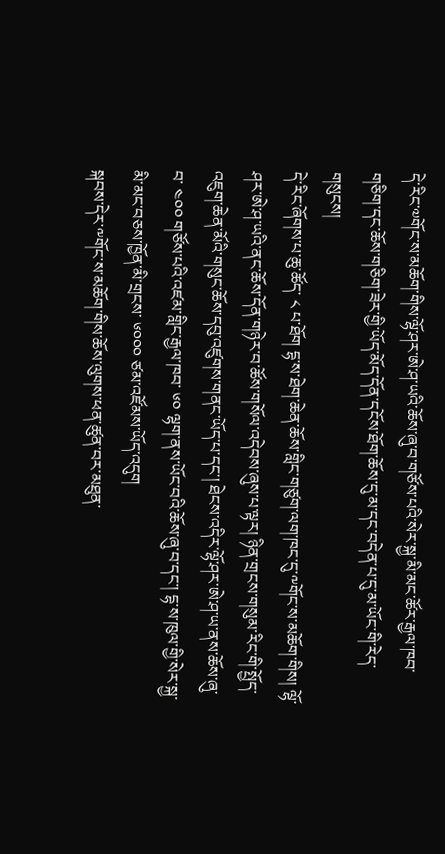དེ་རིང་༧གོང་ས་མཆོག་གིས་ལྷོ་ཤར་ཨེ་ཤ་ཡའི་ཆོས་ཞུ་བ་གཙོས་པའི་སེར་སྐྱ་མི་མང་ཚོར་རྒྱལ་ཁབ་གཅིག་དང་ཆོས་གཅིག་ཟེར་གྱི་ཡོད་མོད་དོན་དངོས་ཐོག་ཆོས་དུ་མ་དང་བདེན་པ་དུ་མ་ཡོང་གི་རེད་གསུངས།
དེ་རིང་ཞོགས་པ་ཆུ་ཚོད་ ༨ པ་ཐོག དྷ་ས་ཐེག་ཆེན་ཆོས་གླིང་གཙུག་ལག་ཁང་དུ་༸གོང་ས་མཆོག་གིས། ལྷོ་ཤར་ཨེ་ཤ་ཡའི་ནང་ཆོས་དོན་གཉེར་བ་ཚོས་གསོལ་འདེབས་ཞུས་པ་ལྟར། ཉིན་གྲངས་གསུམ་རིང་གི་སྤྱོད་འཇུག་ཆེན་མོའི་གསུང་ཆོས་དབུ་འཛུགས་གནང་ཡོད་པ་དང་། ཐེངས་འདིར་ལྷོ་ཤར་ཨེ་ཤ་ཡ་ནས་ཆོས་ཞུ་བ་ ༤༠༠ གཙོས་པའི་འཛམ་གླིང་རྒྱལ་ཁབ་ ༦༠ ལྷག་ནས་ཡོང་བའི་ཆོས་ཞུ་བ་དང་། དྷ་ས་ཁུལ་གྱི་སེར་སྐྱ་མི་མང་བཅས་ཁྱོན་མི་གྲངས་ ༦༠༠༠ ཙམ་འཛོམས་ཡོད་འདུག
སྐབས་དེར་༸གོང་ས་མཆོག་གིས་ཆོས་ལུགས་ཕན་ཚུན་བར་མཐུན་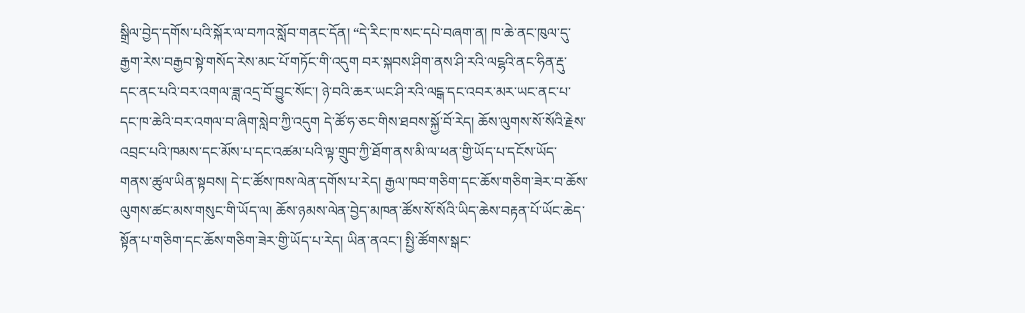སྒྲིལ་བྱེད་དགོས་པའི་སྐོར་ལ་བཀའ་སློབ་གནང་དོན། “དེ་རིང་ཁ་སང་དཔེ་བཞག་ན། ཁ་ཆེ་ནང་ཁུལ་དུ་རྒྱག་རེས་བརྒྱབ་སྟེ་གསོད་རེས་མང་པོ་གཏོང་གི་འདུག བར་སྐབས་ཤིག་ནས་ཤི་རའི་ལངྷའི་ནང་ཧིན་རྡུ་དང་ནང་པའི་བར་འགལ་ཟླ་འདྲ་བོ་བྱུང་སོང་། ཉེ་བའི་ཆར་ཡང་ཤི་རའི་ལངྒ་དང་འབར་མར་ཡང་ནང་པ་དང་ཁ་ཆེའི་བར་འགལ་བ་ཞིག་སླེབ་ཀྱི་འདུག དེ་ཚོ་ཧ་ཅང་གིས་ཐབས་སྐྱོ་བོ་རེད། ཆོས་ལུགས་སོ་སོའི་རྗེས་འབྲང་པའི་ཁམས་དང་མོས་པ་དང་འཚམ་པའི་ལྟ་གྲུབ་ཀྱི་ཐོག་ནས་མི་ལ་ཕན་གྱི་ཡོད་པ་དངོས་ཡོད་གནས་ཚུལ་ཡིན་སྟབས། དེ་ང་ཚོས་ཁས་ལེན་དགོས་པ་རེད། རྒྱལ་ཁབ་གཅིག་དང་ཆོས་གཅིག་ཟེར་བ་ཆོས་ལུགས་ཚང་མས་གསུང་གི་ཡོད་ལ། ཆོས་ཉམས་ལེན་བྱེད་མཁན་ཚོས་སོ་སོའི་ཡིད་ཆེས་བརྟན་པོ་ཡོང་ཆེད་སྟོན་པ་གཅིག་དང་ཆོས་གཅིག་ཟེར་གྱི་ཡོད་པ་རེད། ཡིན་ནའང་། སྤྱི་ཚོགས་སྒང་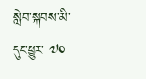སླེབ་སྐབས་མི་དུང་ཕྱུར་ ༧༠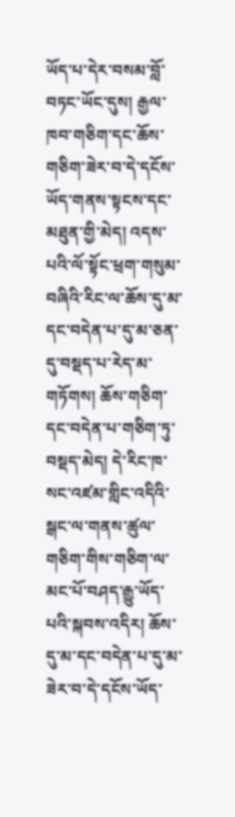ཡོད་པ་དེར་བསམ་བློ་བཏང་ཡོང་དུས། རྒྱལ་ཁབ་གཅིག་དང་ཆོས་གཅིག་ཟེར་བ་དེ་དངོས་ཡོད་གནས་སྟངས་དང་མཐུན་གྱི་མེད། འདས་པའི་ལོ་སྟོང་ཕྲག་གསུམ་བཞིའི་རིང་ལ་ཆོས་དུ་མ་དང་བདེན་པ་དུ་མ་ཅན་དུ་བསྡད་པ་རེད་མ་གཏོགས། ཆོས་གཅིག་དང་བདེན་པ་གཅིག་ཏུ་བསྡད་མེད། དེ་རིང་ཁ་སང་འཛམ་གླིང་འདིའི་སྒང་ལ་གནས་ཚུལ་གཅིག་གིས་གཅིག་ལ་མང་པོ་བཤད་རྒྱུ་ཡོད་པའི་སྐབས་འདིར། ཆོས་དུ་མ་དང་བདེན་པ་དུ་མ་ཟེར་བ་དེ་དངོས་ཡོད་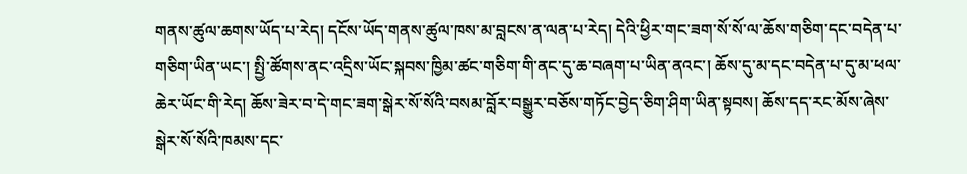གནས་ཚུལ་ཆགས་ཡོད་པ་རེད། དངོས་ཡོད་གནས་ཚུལ་ཁས་མ་བླངས་ན་ལན་པ་རེད། དེའི་ཕྱིར་གང་ཟག་སོ་སོ་ལ་ཆོས་གཅིག་དང་བདེན་པ་གཅིག་ཡིན་ཡང་། སྤྱི་ཚོགས་ནང་འདྲིས་ཡོང་སྐབས་ཁྱིམ་ཚང་གཅིག་གི་ནང་དུ་ཆ་བཞག་པ་ཡིན་ནའང་། ཆོས་དུ་མ་དང་བདེན་པ་དུ་མ་ཕལ་ཆེར་ཡོང་གི་རེད། ཆོས་ཟེར་བ་དེ་གང་ཟག་སྒེར་སོ་སོའི་བསམ་བློར་བསྒྱུར་བཅོས་གཏོང་བྱེད་ཅིག་ཤིག་ཡིན་སྟབས། ཆོས་དད་རང་མོས་ཞེས་སྒེར་སོ་སོའི་ཁམས་དང་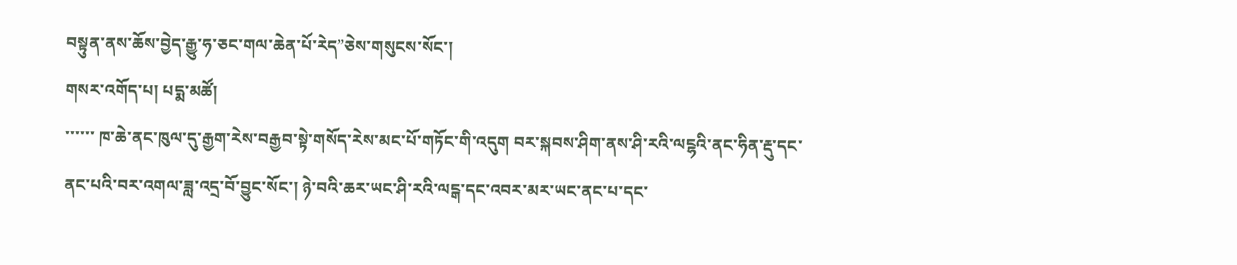བསྟུན་ནས་ཆོས་བྱེད་རྒྱུ་ཧ་ཅང་གལ་ཆེན་པོ་རེད”ཅེས་གསུངས་སོང་།
གསར་འགོད་པ། པདྨ་མཚོ།
་་་་་་ ཁ་ཆེ་ནང་ཁུལ་དུ་རྒྱག་རེས་བརྒྱབ་སྟེ་གསོད་རེས་མང་པོ་གཏོང་གི་འདུག བར་སྐབས་ཤིག་ནས་ཤི་རའི་ལངྷའི་ནང་ཧིན་རྡུ་དང་ནང་པའི་བར་འགལ་ཟླ་འདྲ་བོ་བྱུང་སོང་། ཉེ་བའི་ཆར་ཡང་ཤི་རའི་ལངྒ་དང་འབར་མར་ཡང་ནང་པ་དང་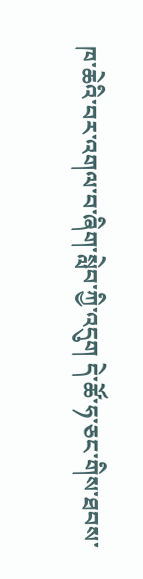ཁ་ཆེའི་བར་འགལ་བ་ཞིག་སླེབ་ཀྱི་འདུག དེ་ཚོ་ཧ་ཅང་གིས་ཐབས་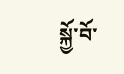སྐྱོ་བོ་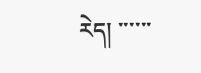རེད། ་་་་་་